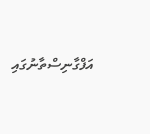އަފްގާނިސްތާނުގައި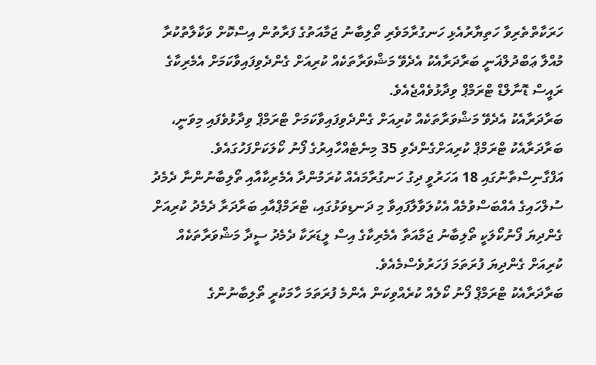ހަރަކާތްތެރިވާ ހަތިޔާރުއެޅި ހަނގުރާމަވެރި ތޯލިބާނު ޖަމާއަތުގެ ފަރާތުން އިސްކޮށް ވަކާލާތުކުރާ މުއްލާ ޢަބްދުލްޣަނީ ބަރާދަރާއެކު އެދެވޭ މަޝްވަރާތަކެއް ކުރިއަށް ގެންދެވިފައިވާކަމަށް އެމެރިކާގެ ރައީސް ޑޮނާލްޑް ޓްރަމްޕް ވިދާޅުވެއްޖެއެވެ.
ބަރާދަރާއެކު އެދެވޭ މަޝްވަރާތަކެއް ކުރިއަށް ގެންދެވިފައިވާކަމަށް ޓްރަމްޕް ވިދާޅުވެފައި މިވަނީ، ބަރާދަރާއެކު ޓްރަމްޕް ކުރިއަށްގެންދެވި 35 މިނެޓެއްހާއިރުގެ ފޯނު ކޯލަކަށްފަހުގައެވެ.
އަފްގާނިސްތާނުގައި 18 އަހަރުވީ ދިގު ހަނގުރާމައެއް ކުރަމުންދާ އެމެރިކާއާއި ތޯލިބާނުންނާ ދެމެދު ސުލްހައިގެ އެއްބަސްވުމެއް އެކުލަވާލާފައިވާ މި ދަނޑިވަޅުގައި، ޓްރަމްޕްއާއި ބަރާދަރާ ދެމެދު ކުރިއަށް ގެންދިޔަ ފޯނުކޯލަކީ ތޯލިބާނު ޖަމާއަތާ އެމެރިކާގެ އިސް ލީޑަރަކާ ދެމެދު ސީދާ މަޝްވަރާތަކެއް ކުރިއަށް ގެންދިޔަ ފުރަތަމަ ފަހަރުވެސްމެއެވެ.
ބަރާދަރާއެކު ޓްރަމްޕް ފޯނު ކޯލެއް ކުރެއްވިކަން އެންމެ ފުރަތަމަ ހާމަކުރީ ތޯލިބާނުންގެ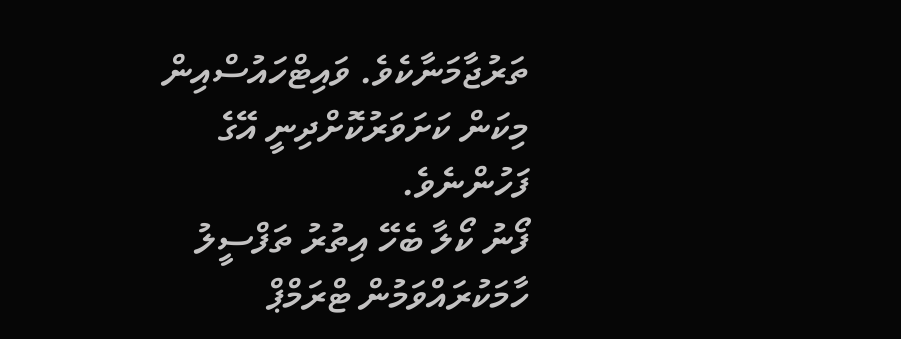ތަރުޖާމަނާކެވެ. ވައިޓްހައުސްއިން މިކަން ކަށަވަރުކޮށްދިނީ އޭގެ ފަހުންނެވެ.
ފޯނު ކޯލާ ބެހޭ އިތުރު ތަފްސީލު ހާމަކުރައްވަމުން ޓްރަމްޕް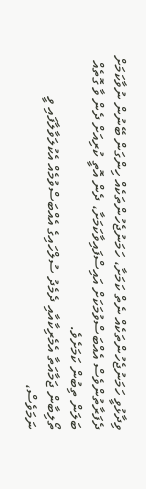ވިދާޅުވީ ހަމަނުޖެހުންތަކެއް ނެތް ކަމަށާ، ހަމަނުޖެހުންތަކެއް ހިންގަން ބޭނުން ނުވާކަމަށް ދެފަރާތުންވެސް އެއްބަސްވުމަކަށް އައިސްފައިވާކަމަށާ، ދެން އޮތީ ކުރިއަށް ދެން ވާ ގޮތެއް ބަލަން ތިބުން ކަމަށެވެ.
ތޯލިބާން ޖަމާއަތާ އެމެރިކާއާއި ދެމެދު ސުލްހައިގެ އެއްބަސްވުމެއް އެކުލަވާލާފައި ވީ ނަމަވެސް،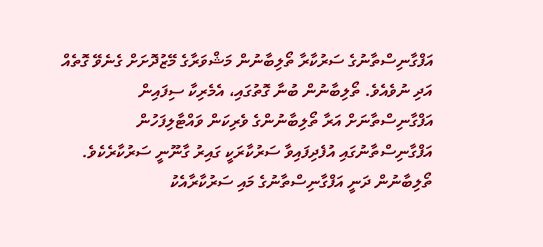އަފްގާނިސްތާނުގެ ސަރުކާރާ ތޯލިބާނުން މަޝްވަރާގެ މޭޒުދޮށަށް ގެނެވޭ ގޮތެއް އަދި ނުވެއެވެ. ތޯލިބާނުން ބުނާ ގޮތުގައި، އެމެރިކާ ސިފައިން އަފްގާނިސްތާނަށް އަރާ ތޯލިބާނުންގެ ވެރިކަން ވައްޓާލިފަހުން އަފްގާނިސްތާނުގައި އުފެދިފައިވާ ސަރުކާރަކީ ގައިރު ގާނޫނީ ސަރުކާރެކެވެ. ތޯލިބާނުން ދަނީ އަފްގާނިސްތާނުގެ މައި ސަރުކާރާއެކު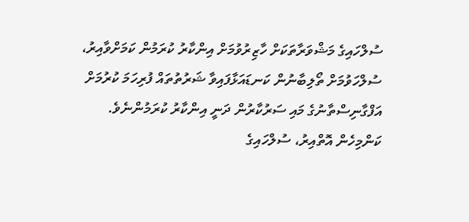ސުލްހައިގެ މަޝްވަރާތަކަށް ހާޒިރުވުމަށް އިންކާރު ކުރަމުން ކަމަށްވާއިރު، ސުލްހަވުމަށް ތޯލިބާނުން ކަނޑައަޅާފައިވާ ޝަރުތުތައް ފުރިހަމަ ކުރުމަށް އަފްގާނިސްތާނުގެ މައި ސަރުކާރުން ދަނީ އިންކާރު ކުރަމުންނެވެ.
ކަންމިހެން އޮތްއިރު، ސުލްހައިގެ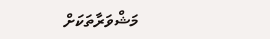މަޝްވަރާތަކަށް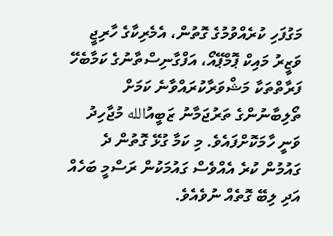މަގުފަހި ކުރެއްވުމުގެ ގޮތުން، އެމެރިކާގެ ހާރިޖީ ވަޒީރު މައިކް ޕޮމްޕޭއޯ، އަފްގާނިސްތާނުގެ ކަމާބެހޭ ފަރާތްތަކާ މަޝްވަރާކުރައްވާނެ ކަމަށް ތޯލިބާނުންގެ ތަރުޖަމާނު ޒަބީއުالله މުޖާހިދު ވަނީ ހާމަކޮށްފައެވެ. މި ކަމާ ގުޅޭ ގޮތުން ދެ ގައުމުން ކުރެ އެއްވެސް ގައުމަކުން ރަސްމީ ބަހެއް އަދި ލިބޭ ގޮތެއް ނުވެއެވެ.